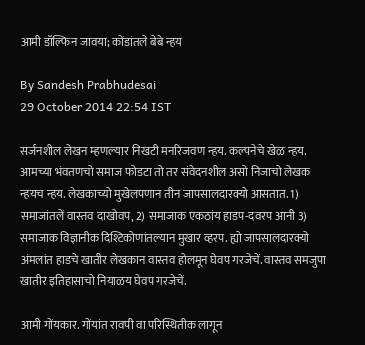आमी डॉल्फिन जावया; कोंडांतले बेबे न्हय

By Sandesh Prabhudesai
29 October 2014 22:54 IST

सर्जनशील लेखन म्हणल्यार निखटी मनरिजवण न्हय. कल्पनेचे खेळ न्हय. आमच्या भंवतणचो समाज फोडटा तो तर संवेदनशील असो निजाचो लेखक न्हयच न्हय. लेखकाच्यो मुखेलपणान तीन जापसालदारक्यो आसतात. 1) समाजांतलें वास्तव दाखोवप, 2) समाजाक एकठांय हाडप-दवरप आनी 3) समाजाक विज्ञानीक दिश्टिकोणांतल्यान मुखार व्हरप. ह्यो जापसालदारक्यो अंमलांत हाडचे खातीर लेखकान वास्तव होलमून घेवप गरजेचें. वास्तव समजुपा खातीर इतिहासाचो नियाळय घेवप गरजेचें.

आमी गोंयकार. गोंयांत रावपी वा परिस्थितीक लागून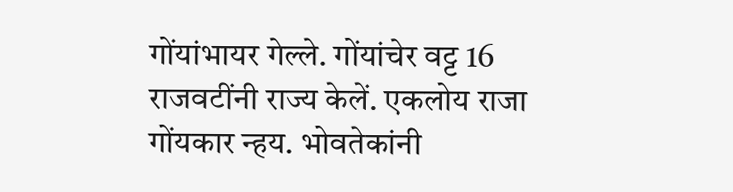गोंयांभायर गेल्ले. गोंयांचेर वट्ट 16 राजवटींनी राज्य केलें. एकलोय राजा गोंयकार न्हय. भोवतेकांनी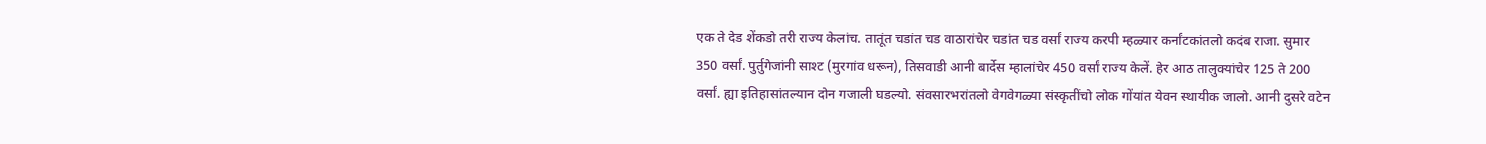एक ते देड शेंकडो तरी राज्य केलांच. तातूंत चडांत चड वाठारांचेर चडांत चड वर्सां राज्य करपी म्हळ्यार कर्नांटकांतलो कदंब राजा. सुमार 350 वर्सां. पुर्तुगेजांनी साश्ट (मुरगांव धरून), तिसवाडी आनी बार्देस म्हालांचेर 450 वर्सां राज्य केलें. हेर आठ तालुक्यांचेर 125 ते 200 वर्सां. ह्या इतिहासांतल्यान दोन गजाली घडल्यो. संवसारभरांतलो वेगवेगळ्या संस्कृतींचो लोक गोंयांत येवन स्थायीक जालो. आनी दुसरे वटेन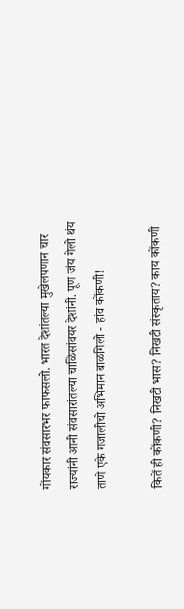गोंयकार संवसारभर फाफसलो. भारत देशांतल्या मुखेलपणान चार राज्यांनी आनी संवसारांतल्या चाळिसांवयर देशांनी. पूण जंय गेलो थंय ताणे एके गजालीचो अभिमान बाळगिलो - हांव कोंकणी!

कितें ही कोंकणी? निखटी भास? निखटी संस्कृताय? काय कोंकणी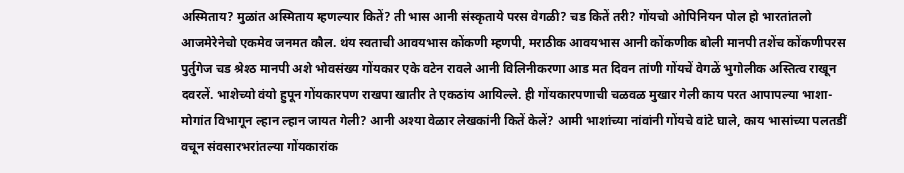अस्मिताय? मुळांत अस्मिताय म्हणल्यार कितें? ती भास आनी संस्कृताये परस वेगळी? चड कितें तरी? गोंयचो ओपिनियन पोल हो भारतांतलो आजमेरेनेचो एकमेव जनमत कौल. थंय स्वताची आवयभास कोंकणी म्हणपी, मराठीक आवयभास आनी कोंकणीक बोली मानपी तशेंच कोंकणीपरस पुर्तुगेज चड श्रेश्ठ मानपी अशे भोवसंख्य गोंयकार एके वटेन रावले आनी विलिनीकरणा आड मत दिवन तांणी गोंयचें वेगळें भुगोलीक अस्तित्व राखून दवरलें. भाशेच्यो वंयो हुपून गोंयकारपण राखपा खातीर ते एकठांय आयिल्ले. ही गोंयकारपणाची चळवळ मुखार गेली काय परत आपापल्या भाशा-मोगांत विभागून ल्हान ल्हान जायत गेली? आनी अश्या वेळार लेखकांनी कितें केलें? आमी भाशांच्या नांवांनी गोंयचे वांटे घाले, काय भासांच्या पलतडीं वचून संवसारभरांतल्या गोंयकारांक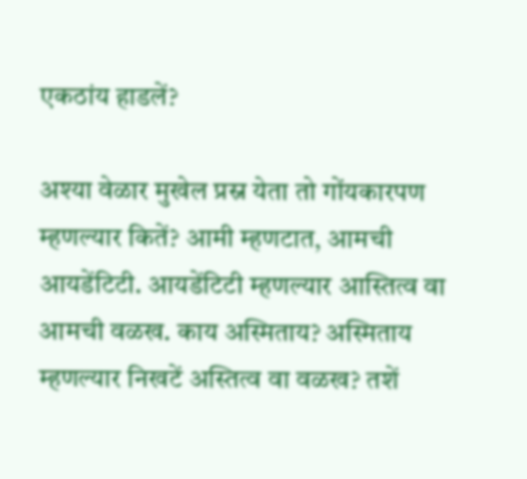एकठांय हाडलें?

अश्या वेळार मुखेल प्रस्न येता तो गोंयकारपण म्हणल्यार कितें? आमी म्हणटात, आमची आयडेंटिटी. आयडेंटिटी म्हणल्यार आस्तित्व वा आमची वळख. काय अस्मिताय? अस्मिताय म्हणल्यार निखटें अस्तित्व वा वळख? तशें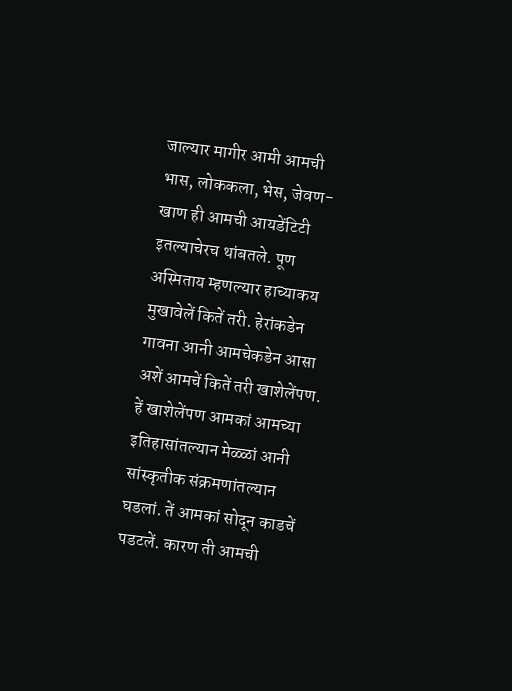जाल्यार मागीर आमी आमची भास, लोककला, भेस, जेवण-खाण ही आमची आयडेंटिटी इतल्याचेरच थांबतले. पूण अस्मिताय म्हणल्यार हाच्याकय मुखावेलें कितें तरी. हेरांकडेन गावना आनी आमचेकडेन आसा अशें आमचें कितें तरी खाशेलेंपण. हें खाशेलेंपण आमकां आमच्या इतिहासांतल्यान मेळ्ळां आनी सांस्कृतीक संक्रमणांतल्यान घडलां. तें आमकां सोदून काडचें पडटलें. कारण ती आमची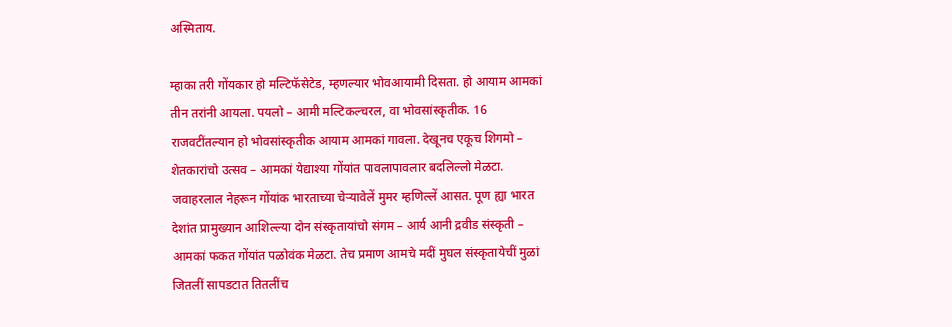अस्मिताय.

म्हाका तरी गोंयकार हो मल्टिफॅसेटेड, म्हणल्यार भोवआयामी दिसता. हो आयाम आमकां तीन तरांनी आयला. पयलो – आमी मल्टिकल्चरल, वा भोवसांस्कृतीक. 16 राजवटींतल्यान हो भोवसांस्कृतीक आयाम आमकां गावला. देखूनच एकूच शिगमो – शेतकारांचो उत्सव – आमकां येद्याश्या गोंयांत पावलापावलार बदलिल्लो मेळटा. जवाहरलाल नेहरून गोंयांक भारताच्या चेऱ्यावेलें मुमर म्हणिल्लें आसत. पूण ह्या भारत देशांत प्रामुख्यान आशिल्ल्या दोन संस्कृतायांचो संगम – आर्य आनी द्रवीड संस्कृती – आमकां फकत गोंयांत पळोवंक मेळटा. तेच प्रमाण आमचे मदीं मुघल संस्कृतायेचीं मुळां जितलीं सापडटात तितलींच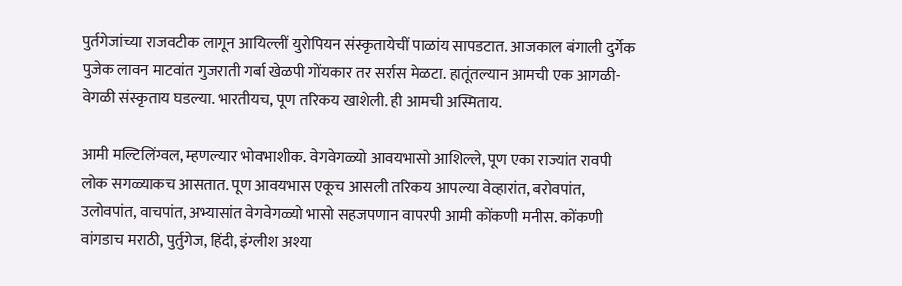पुर्तगेजांच्या राजवटीक लागून आयिल्लीं युरोपियन संस्कृतायेचीं पाळांय सापडटात. आजकाल बंगाली दुर्गेक पुजेक लावन माटवांत गुजराती गर्बा खेळपी गोंयकार तर सर्रास मेळटा. हातूंतल्यान आमची एक आगळी-वेगळी संस्कृताय घडल्या. भारतीयच, पूण तरिकय खाशेली. ही आमची अस्मिताय.

आमी मल्टिलिंग्वल, म्हणल्यार भोवभाशीक. वेगवेगळ्यो आवयभासो आशिल्ले, पूण एका राज्यांत रावपी लोक सगळ्याकच आसतात. पूण आवयभास एकूच आसली तरिकय आपल्या वेव्हारांत, बरोवपांत, उलोवपांत, वाचपांत, अभ्यासांत वेगवेगळ्यो भासो सहजपणान वापरपी आमी कोंकणी मनीस. कोंकणी वांगडाच मराठी, पुर्तुगेज, हिंदी, इंग्लीश अश्या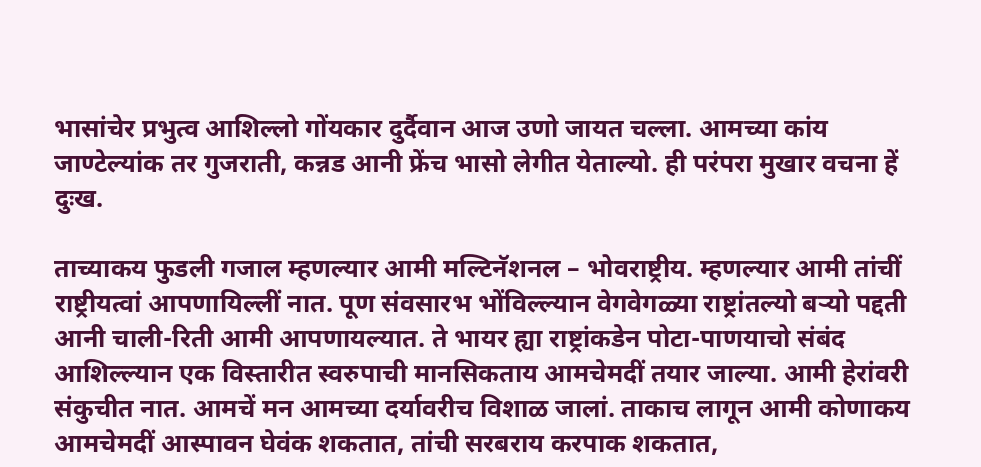भासांचेर प्रभुत्व आशिल्लो गोंयकार दुर्दैवान आज उणो जायत चल्ला. आमच्या कांय जाण्टेल्यांक तर गुजराती, कन्नड आनी फ्रेंच भासो लेगीत येताल्यो. ही परंपरा मुखार वचना हें दुःख.

ताच्याकय फुडली गजाल म्हणल्यार आमी मल्टिनॅशनल – भोवराष्ट्रीय. म्हणल्यार आमी तांचीं राष्ट्रीयत्वां आपणायिल्लीं नात. पूण संवसारभ भोंविल्ल्यान वेगवेगळ्या राष्ट्रांतल्यो बऱ्यो पद्दती आनी चाली-रिती आमी आपणायल्यात. ते भायर ह्या राष्ट्रांकडेन पोटा-पाणयाचो संबंद आशिल्ल्यान एक विस्तारीत स्वरुपाची मानसिकताय आमचेमदीं तयार जाल्या. आमी हेरांवरी संकुचीत नात. आमचें मन आमच्या दर्यावरीच विशाळ जालां. ताकाच लागून आमी कोणाकय आमचेमदीं आस्पावन घेवंक शकतात, तांची सरबराय करपाक शकतात,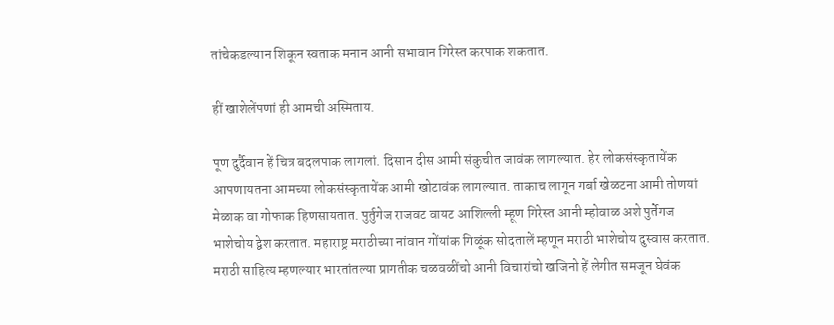तांचेकडल्यान शिकून स्वताक मनान आनी सभावान गिरेस्त करपाक शकतात.

हीं खाशेलेंपणां ही आमची अस्मिताय.

पूण दुर्दैवान हें चित्र बदलपाक लागलां. दिसान दीस आमी संकुचीत जावंक लागल्यात. हेर लोकसंस्कृतायेंक आपणायतना आमच्या लोकसंस्कृतायेंक आमी खोटावंक लागल्यात. ताकाच लागून गर्बा खेळटना आमी तोणयां मेळाक वा गोफाक हिणसायतात. पुर्तुगेज राजवट वायट आशिल्ली म्हूण गिरेस्त आनी म्होवाळ अशे पुर्तेगज भाशेचोय द्वेश करतात. महाराष्ट्र मराठीच्या नांवान गोंयांक गिळूंक सोदतालें म्हणून मराठी भाशेचोय दुस्वास करतात. मराठी साहित्य म्हणल्यार भारतांतल्या प्रागतीक चळवळींचो आनी विचारांचो खजिनो हें लेगीत समजून घेवंक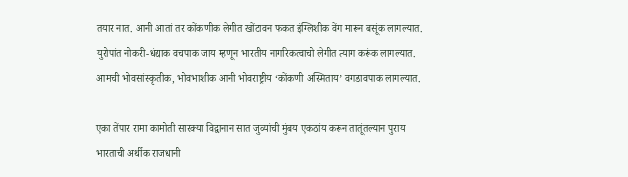तयार नात. आनी आतां तर कोंकणीक लेगीत खोंटावन फकत इंग्लिशीक वेंग मारून बसूंक लागल्यात. युरोपांत नोकरी-धंद्याक वचपाक जाय म्हणून भारतीय नागरिकत्वाचो लेगीत त्याग करूंक लागल्यात. आमची भोवसांस्कृतीक, भोवभाशीक आनी भोवराष्ट्रीय ‘कोंकणी अस्मिताय’ वगडावपाक लागल्यात.

एका तेंपार रामा कामोती सारक्या विद्वानान सात जुव्यांची मुंबय एकठांय करून तातूंतल्यान पुराय भारताची अर्थीक राजधानी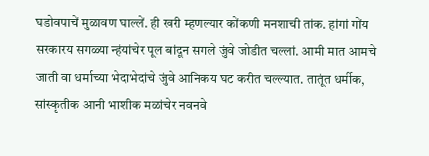घडोवपाचें मुळावण घाल्लें. ही खरी म्हणल्यार कोंकणी मनशाची तांक. हांगां गोंय सरकारय सगळ्या न्हंयांचेर पूल बांदून सगले जुंवे जोडीत चल्लां. आमी मात आमचे जाती वा धर्माच्या भेदाभेदांचे जुंवे आनिकय घट करीत चल्ल्यात. तातूंत धर्मीक, सांस्कृतीक आनी भाशीक मळांचेर नवनवे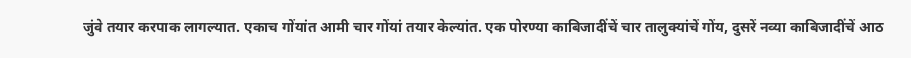जुंवे तयार करपाक लागल्यात. एकाच गोंयांत आमी चार गोंयां तयार केल्यांत. एक पोरण्या काबिजादींचें चार तालुक्यांचें गोंय, दुसरें नव्या काबिजादींचें आठ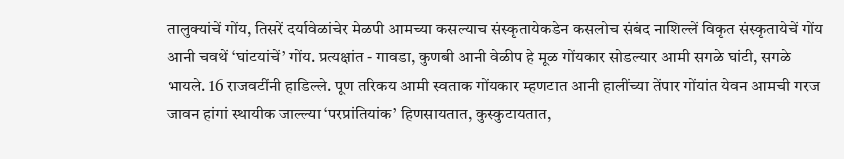तालुक्यांचें गोंय, तिसरें दर्यावेळांचेर मेळपी आमच्या कसल्याच संस्कृतायेकडेन कसलोच संबंद नाशिल्लें विकृत संस्कृतायेचें गोंय आनी चवथें ‘घांटयांचें’ गोंय. प्रत्यक्षांत - गावडा, कुणबी आनी वेळीप हे मूळ गोंयकार सोडल्यार आमी सगळे घांटी, सगळे भायले. 16 राजवटींनी हाडिल्ले. पूण तरिकय आमी स्वताक गोंयकार म्हणटात आनी हालींच्या तेंपार गोंयांत येवन आमची गरज जावन हांगां स्थायीक जाल्ल्या ‘परप्रांतियांक’ हिणसायतात, कुस्कुटायतात,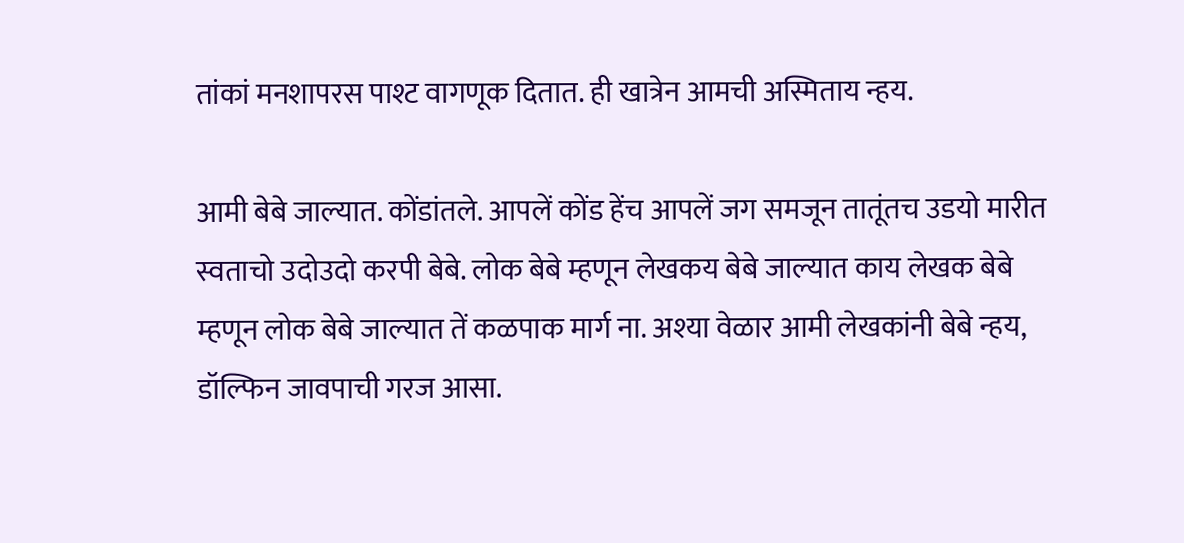तांकां मनशापरस पाश्ट वागणूक दितात. ही खात्रेन आमची अस्मिताय न्हय.

आमी बेबे जाल्यात. कोंडांतले. आपलें कोंड हेंच आपलें जग समजून तातूंतच उडयो मारीत स्वताचो उदोउदो करपी बेबे. लोक बेबे म्हणून लेखकय बेबे जाल्यात काय लेखक बेबे म्हणून लोक बेबे जाल्यात तें कळपाक मार्ग ना. अश्या वेळार आमी लेखकांनी बेबे न्हय, डॉल्फिन जावपाची गरज आसा.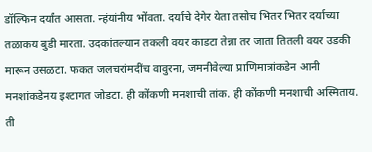डॉल्फिन दर्यांत आसता. न्हंयांनीय भोंवता. दर्याचे देगेर येता तसोच भितर भितर दर्याच्या तळाकय बुडी मारता. उदकांतल्यान तकली वयर काडटा तेन्ना तर जाता तितली वयर उडकी मारून उसळटा. फकत जलचरांमदींच वावुरना, जमनीवेल्या प्राणिमात्रांकडेन आनी मनशांकडेनय इश्टागत जोडटा. ही कोंकणी मनशाची तांक. ही कोंकणी मनशाची अस्मिताय. ती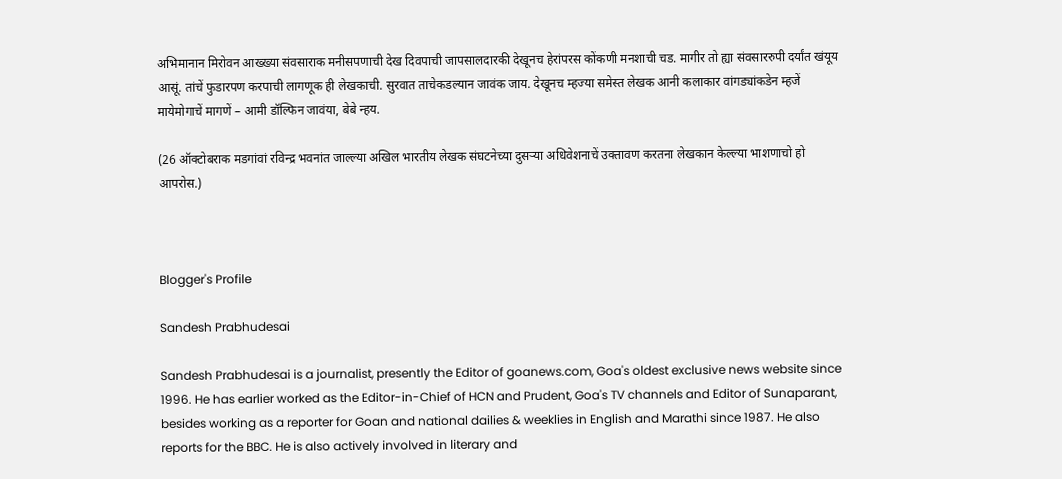अभिमानान मिरोवन आख्ख्या संवसाराक मनीसपणाची देख दिवपाची जापसालदारकी देखूनच हेरांपरस कोंकणी मनशाची चड. मागीर तो ह्या संवसाररुपी दर्यांत खंयूय आसूं. तांचें फुडारपण करपाची लागणूक ही लेखकाची. सुरवात ताचेकडल्यान जावंक जाय. देखूनच म्हज्या समेस्त लेखक आनी कलाकार वांगड्यांकडेन म्हजें मायेमोगाचें मागणें – आमी डॉल्फिन जावंया, बेबे न्हय.

(26 ऑक्टोबराक मडगांवां रविन्द्र भवनांत जाल्ल्या अखिल भारतीय लेखक संघटनेच्या दुसऱ्या अधिवेशनाचें उक्तावण करतना लेखकान केल्ल्या भाशणाचो हो आपरोस.)



Blogger's Profile

Sandesh Prabhudesai

Sandesh Prabhudesai is a journalist, presently the Editor of goanews.com, Goa's oldest exclusive news website since 1996. He has earlier worked as the Editor-in-Chief of HCN and Prudent, Goa's TV channels and Editor of Sunaparant, besides working as a reporter for Goan and national dailies & weeklies in English and Marathi since 1987. He also reports for the BBC. He is also actively involved in literary and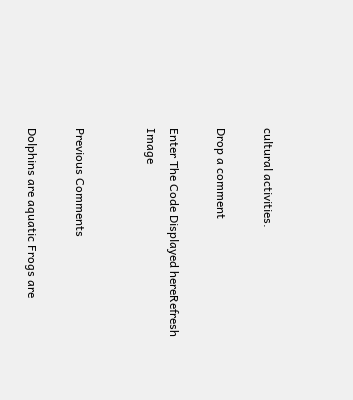cultural activities.

Drop a comment

Enter The Code Displayed hereRefresh Image


Previous Comments

Dolphins are aquatic Frogs are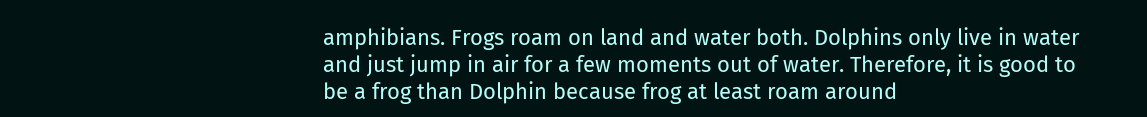amphibians. Frogs roam on land and water both. Dolphins only live in water and just jump in air for a few moments out of water. Therefore, it is good to be a frog than Dolphin because frog at least roam around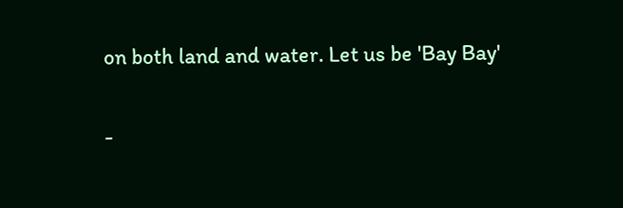on both land and water. Let us be 'Bay Bay'

-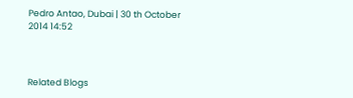Pedro Antao, Dubai | 30 th October 2014 14:52



Related Blogs